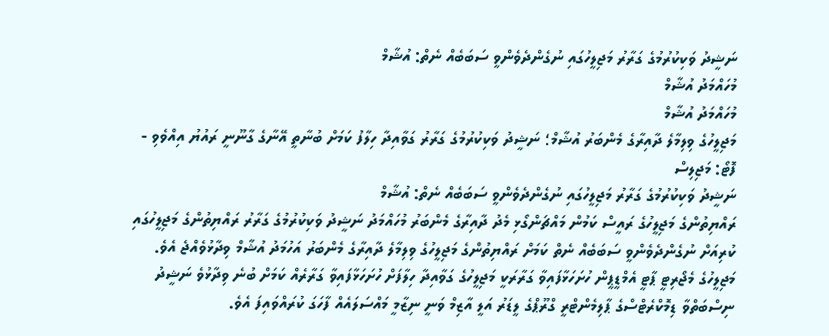ނަޝީދު ވަކިކުރުމުގެ ގަރާރު މަޖިލީހުގައި ނުގެންދެވެންވީ ސަބަބެއް ނެތް: އުޝާމް
މުހައްމަދު އުޝާމް
މުހައްމަދު އުޝާމް
މަޖިލީހުގެ ވިލިމާލެ ދާއިރާގެ މެންބަރު އުޝާމް؛ ނަޝީދު ވަކިކުރުމުގެ ގަރާރު ގަވާއިދާ ހިލާފު ކަމަށް ބުނާތީ އޭނާގެ ގާނޫނީ ރައުޔު އިއްވެވި - ފޮޓޯ: މަޖިލިސް
ނަޝީދު ވަކިކުރުމުގެ ގަރާރު މަޖިލީހުގައި ނުގެންދެވެންވީ ސަބަބެއް ނެތް: އުޝާމް
ރައްޔިތުންގެ މަޖިލީހުގެ ރައީސް ކަމުން މައްޗަންގޯޅި މެދު ދާއިރާގެ މެންބަރު މުހައްމަދު ނަޝީދު ވަކިކުރުމުގެ ގަރާރު ރައްޔިތުންގެ މަޖިލީހުގައި ކުރިއަށް ނުގެންދެވެންވީ ސަބަބެއް ނެތް ކަމަށް ރައްޔިތުންގެ މަޖިލީހުގެ ވިލިމާލެ ދާއިރާގެ މެންބަރު އަހުމަދު އުޝާމް ވިދާޅުވެއްޖެ އެވެ.
މަޖިލީހުގެ މެޖޯރިޓީ ޕާޓީ އެމްޑީޕީން ހުށަހަޅާފައިވާ ގަރާރަކީ މަޖިލީހުގެ ގަވާއިދާ ހިލާފަށް ހުށަހަޅާފައިވާ ގަރާރެއް ކަމަށް ބުނެ ވިދާޅުވެ ނަޝީދު ނިސްބަތްވާ ޑިމޮކްރެޓްސްގެ ޕާލިމެންޓްރީ ގްރޫޕްގެ ލީޑަރު އަލީ އާޒިމް ވަނީ ނިޒާމީ މައްސަލައެއް ފާހަގަ ކުރައްވައިފަ އެވެ.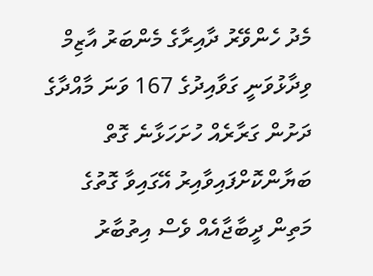މެދު ހެންވޭރު ދާއިރާގެ މެންބަރު އާޒިމް ވިދާޅުވަނީ ގަވާއިދުގެ 167 ވަނަ މާއްދާގެ ދަށުން ގަރާރެއް ހުށަހަޅާނެ ގޮތް ބަޔާންކޮށްފައިވާއިރު އޭގައިވާ ގޮތުގެ މަތިން ދީބާޖާއެއް ވެސް އިތުބާރު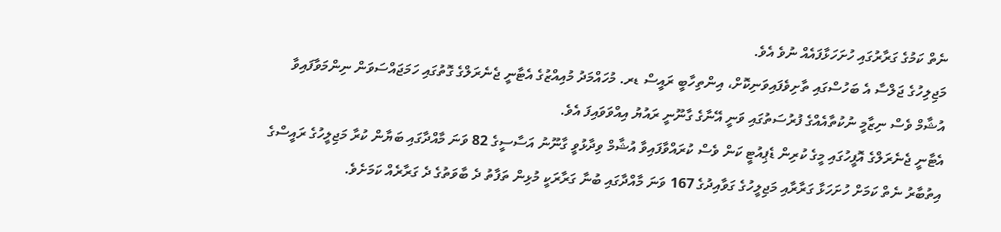ނެތް ކަމުގެ ގަރާރުގައި ހުށަހަޅާފައެއް ނުވެ އެވެ.
މަޖިލިހުގެ ޖަލްސާ އެ ބަހުސްގައި ތާށިވެފައިވަނިކޮށް، އިންތިހާބީ ރައީސް ޑރ. މުހައްމަދު މުއިއްޒުގެ އެޓާނީ ޖެނެރަލްގެ ގޮތުގައި ހަމަޖައްސަވަން ނިންމަވާފައިވާ އުޝާމް ވެސް ނިޒާމީ ނުކުތާއެއްގެ ފުރުސަތުގައި ވަނީ އޭނާގެ ގާނޫނީ ރައުޔު އިއްވަވައިފަ އެވެ.
އެޓާނީ ޖެނެރަލްގެ އޮފީހުގައި މީގެ ކުރިން ޑެޕިއުޓީ ކަން ވެސް ކުރައްވާފައިވާ އުޝާމް ވިދާޅުވީ ގާނޫނު އަސާސީގެ 82 ވަނަ މާއްދާގައި ބަޔާން ކުރާ މަޖިލީހުގެ ރައީސްގެ އިތުބާރު ނެތް ކަމަށް ހުށަހަޅާ ގަރާރާއި މަޖިލީހުގެ ގަވާއިދުގެ 167 ވަނަ މާއްދާގައި ބުނާ ގަރާރަކީ މުޅިން ތަފާތު ދެ ބާވަތުގެ ދެ ގަރާރެއް ކަމަށެވެ.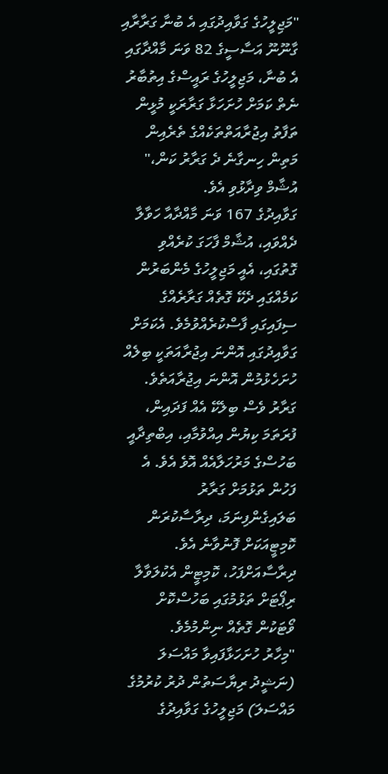"މަޖިލީހުގެ ގަވާއިދުގައި އެ ބުނާ ގަރާރާއި ގާނޫނޫ އަސާސީގެ 82 ވަނަ މާއްދާގައި އެ ބުނާ، މަޖިލީހުގެ ރައީސްގެ އިތުބާރު ނެތް ކަމަށް ހުށަހަޅާ ގަރާރަކީ މުޅީން ތަފާތު އިޖުރާއަތްތަކެއްގެ ތެރެއިން މަތިން ހިނގާނެ ދެ ގަރާރު ކަން،" އުޝާމް ވިދާޅުވި އެވެ.
ގަވާއިދުގެ 167 ވަނަ މާއްދާއާ ހަވާލާ ދެއްވައި، އުޝާމް ފާހަގަ ކުރެއްވި ގޮތުގައި، އެއީ މަޖިލީހުގެ މެންބަރުން ކަމެއްގައި ދެކޭ ގޮތެއް ގަރާރެއްގެ ސިފައިގައި ފާސްކުރެއްވުމެވެ. އެކަމަށް ގަވާއިދުގައި އޮންނަ އިޖުރާއަތަކީ ބިލެއް ހުށަހެޅުމުން އޮންނަ އިޖުރާއަތެވެ.
ގަރާރު ވެސް ބިލެކޭ އެއް ފަދައިން، ފުރަތަމަ ކިޔުން އިއްވުމާއި، އިބްތިދާއީ ބަހުސްގެ މަރުހަލާއެއް އޮވެ އެވެ. އެ ފަހުން ތަޅުމަށް ގަރާރު ބަލައިގެންފިނަމަ، ދިރާސާކުރަން ކޮމިޓީއަކަށް ފޮނުވާނެ އެވެ. ދިރާސާއަށްފަހު، ކޮމިޓީން އެކުލަވާލާ ރިޕޯޓަށް ތަޅުމުގައި ބަހުސްކޮށް ވޯޓަކުން ގޮތެއް ނިންމުމެވެ.
"މިހާރު ހުށަހަޅާފައިވާ މައްސަލަ (ނަޝީދު ރިޔާސަތުން ދުރު ކުރުމުގެ މައްސަލަ) މަޖިލީހުގެ ގަވާއިދުގެ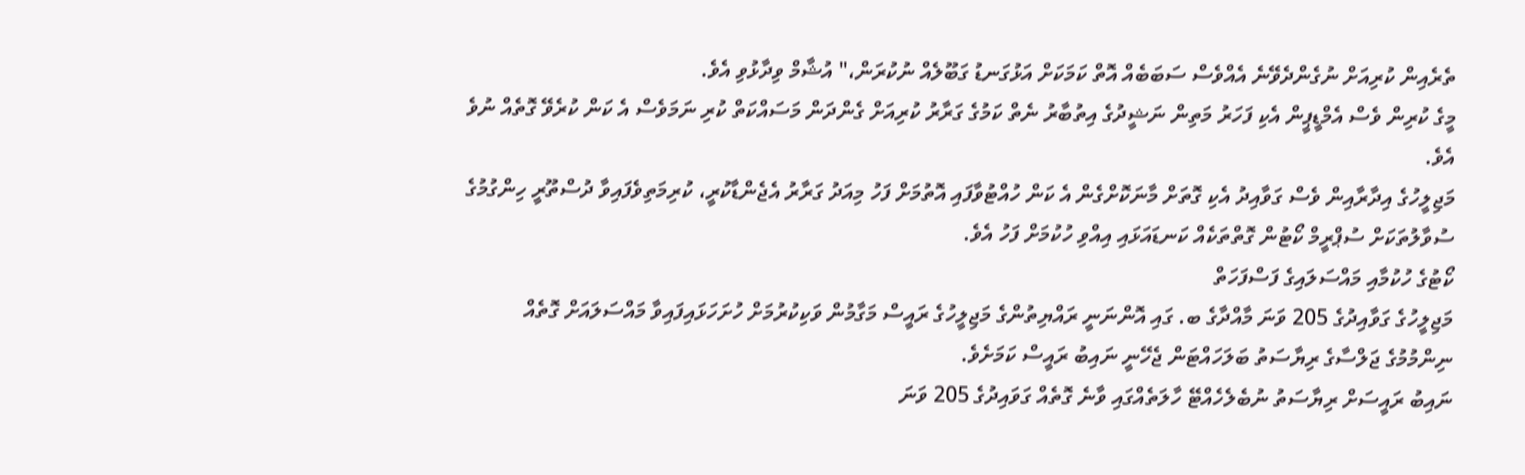ތެރެއިން ކުރިއަށް ނުގެންދެވޭނެ އެއްވެސް ސަބަބެއް އޮތް ކަމަކަށް އަޅުގަނޑު ގަބޫލެއް ނުކުރަން،" އުޝާމް ވިދާޅުވި އެވެ.
މީގެ ކުރިން ވެސް އެމްޑީޕީން އެކި ފަހަރު މަތިން ނަޝީދުގެ އިތުބާރު ނެތް ކަމުގެ ގަރާރު ކުރިއަށް ގެންދަން މަސައްކަތް ކުރި ނަމަވެސް އެ ކަން ކުރެވޭ ގޮތެއް ނުވެ އެވެ.
މަޖިލީހުގެ އިދާރާއިން ވެސް ގަވާއިދު އެކި ގޮތަށް މާނަކޮށްގެން އެ ކަން ހުއްޓުވާފައި އޮތުމަށް ފަހު މިއަދު ގަރާރު އެޖެންޑާކުރީ، ކުރިމަތިވެފައިވާ ދުސްތޫރީ ހިންގުމުގެ ސުވާލުތަކަށް ސުޕްރީމް ކޯޓުން ގޮތްތަކެއް ކަނޑައަޅައި އިއްވި ހުކުމަށް ފަހު އެވެ.
ކޯޓުގެ ހުކުމާއި މައްސަލައިގެ ފަސްފަހަތް
މަޖިލީހުގެ ގަވާއިދުގެ 205 ވަނަ މާއްދާގެ ބ. ގައި އޮންނަނީ ރައްޔިތުންގެ މަޖިލީހުގެ ރައީސް މަގާމުން ވަކިކުރުމަށް ހުށަހަޅައިފައިވާ މައްސަލައަށް ގޮތެއް ނިންމުމުގެ ޖަލްސާގެ ރިޔާސަތު ބަލަހައްޓަން ޖެހޭނީ ނައިބު ރައީސް ކަމަށެވެ.
ނައިބު ރައީސަށް ރިޔާސަތު ނުބެލެހެއްޓޭ ހާލަތެއްގައި ވާނެ ގޮތެއް ގަވައިދުގެ 205 ވަނަ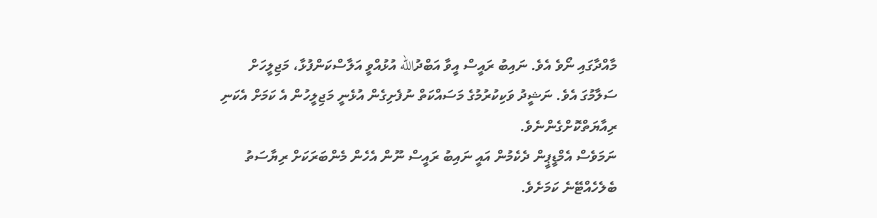މާއްދާގައި ނޯވެ އެވެ. ނައިބު ރައީސް އީވާ އަބްދުالله އުޅުއްވީ އަލާސްކަންފުޅާ، މަޖިލީހަށް ސަލާމުގަ އެވެ. ނަޝީދު ވަކިކުރުމުގެ މަސައްކަތް ނުފެށިގެން އުޅެނީ މަޖިލީހުން އެ ކަމަށް އެކަނި ރިއާޔަތްކޮށްގެންނެވެ.
ނަމަވެސް އެމްޑީޕީން ދެކެމުން އައީ ނައިބު ރައީސް ނޫން އެހެން މެންބަރަކަށް ރިޔާސަތު ބެލެހެއްޓޭނެ ކަމަށެވެ.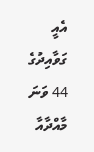އެއީ ގަވާއިދުގެ 44 ވަނަ މާއްދާއާ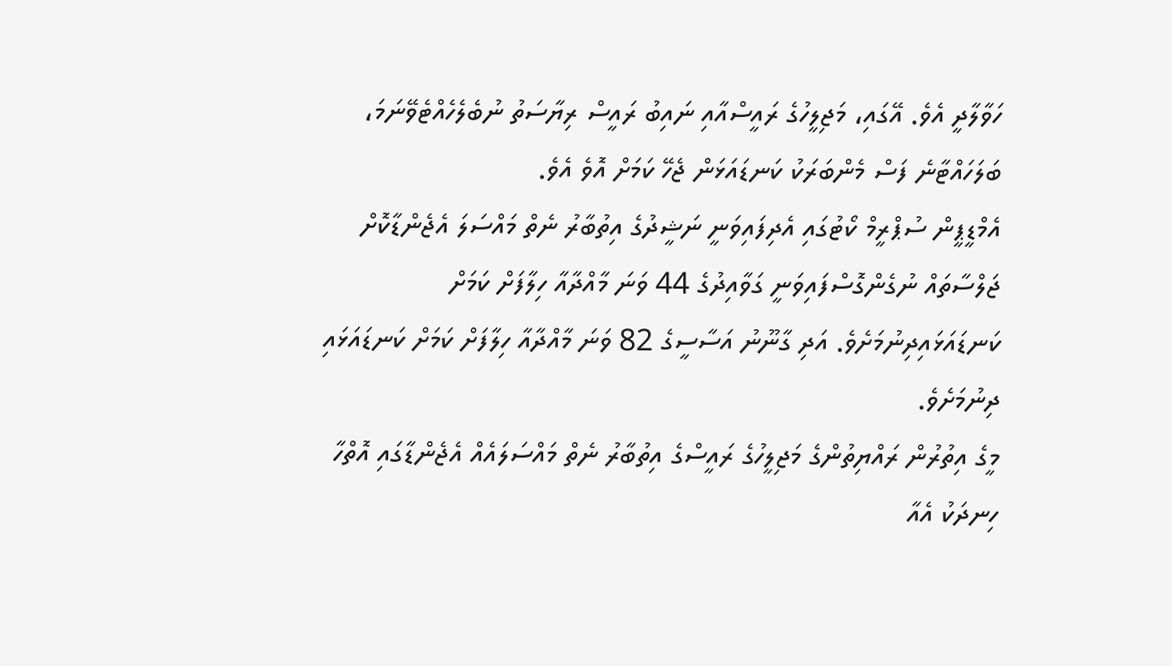ހަވާލާދީ އެވެ. އޭގައި، މަޖިލީހުގެ ރައީސްއާއި ނައިބު ރައީސް ރިޔާސަތު ނުބެލެހެއްޓެވޭނަމަ، ބަލަހައްޓާނެ ފަސް މެންބަރަކު ކަނޑައަޅަން ޖެހޭ ކަމަށް އޮވެ އެވެ.
އެމްޑީޕީން ސުޕްރީމް ކޯޓުގައި އެދިފައިވަނީ ނަޝީދުގެ އިތުބާރު ނެތް މައްސަލަ އެޖެންޑާކޮށް ޖަލްސާތައް ނުގެންގޮސްފައިވަނީ ގަވާއިދުގެ 44 ވަނަ މާއްދާއާ ހިލާފަށް ކަމަށް ކަނޑައަޅައިދިނުމަށެވެ. އަދި ގާނޫނު އަސާސީގެ 82 ވަނަ މާއްދާއާ ހިލާފަށް ކަމަށް ކަނޑައަޅައި ދިނުމަށެވެ.
މީގެ އިތުރުން ރައްޔިތުންގެ މަޖިލީހުގެ ރައީސްގެ އިތުބާރު ނެތް މައްސަލައެއް އެޖެންޑާގައި އޮތްހާ ހިނދަކު އެއާ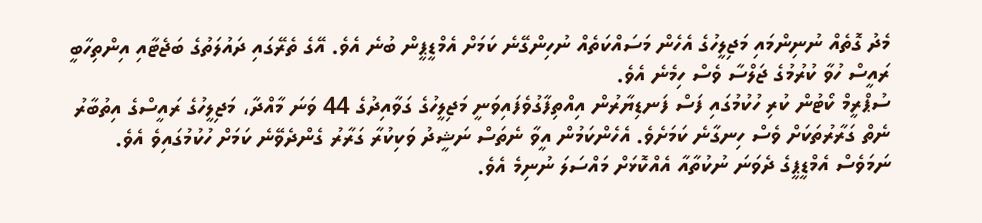މެދު ގޮތެއް ނުނިންމައި މަޖިލީހުގެ އެހެން މަސައްކަތެއް ނުހިންގޭނެ ކަމަށް އެމްޑީޕީން ބުނެ އެވެ. އޭގެ ތެރޭގައި ދައުލަތުގެ ބަޖެޓާއި އިންތިހާބީ ރައީސް ހުވާ ކުރުމުގެ ޖަލްސާ ވެސް ހިމެނެ އެވެ.
ސުޕްރީމް ކޯޓުން ކުރި ހުކުމުގައި ފަސް ފަނޑިޔާރުން އިއްތިފާގުވެފައިވަނީ މަޖިލީހުގެ ގަވާއިދުގެ 44 ވަނަ މާއްދާ، މަޖިލީހުގެ ރައީސްގެ އިތުބާރު ނެތް ގަރާރުތަކަށް ވެސް ހިނގާނެ ކަމަށެވެ. އެހެންކަމުން އީވާ ނެތަސް ނަޝީދު ވަކިކުރާ ގަރާރު ގެންދެވޭނެ ކަމަށް ހުކުމުގައިވެ އެވެ.
ނަމަވެސް އެމްޑީޕީގެ ދެވަނަ ނުކުތާއާ އެއްކޮޅަށް މައްސަލަ ނުނިމެ އެވެ.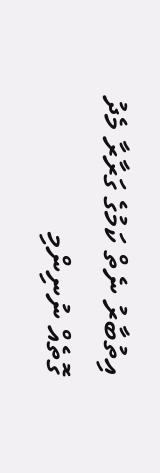އިތުބާރު ނެތް ކަމުގެ ގަރާރާ މެދު ގޮތެއް ނުނިންމި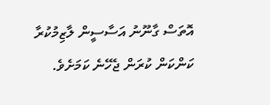އޮތަސް ގާނޫނު އަސާސީން ލާޒިމުކުރާ ކަންކަން ކުރަން ޖެހޭނެ ކަމަށެވެ.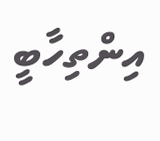އިންތިހާބީ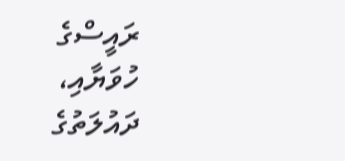ރައީސްގެ ހުވަޔާއި، ދައުލަތުގެ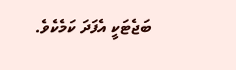ބަޖެޓަކީ އެފަދަ ކަމެކެވެ.